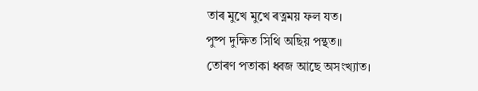তাৰ মুখে মুখে ৰত্নময় ফল যত।
পুষ্প দুক্ষিত সিথি অছিয় পন্থত॥
তোৰণ পতাকা ধ্বজ আছে অসংখ্যাত।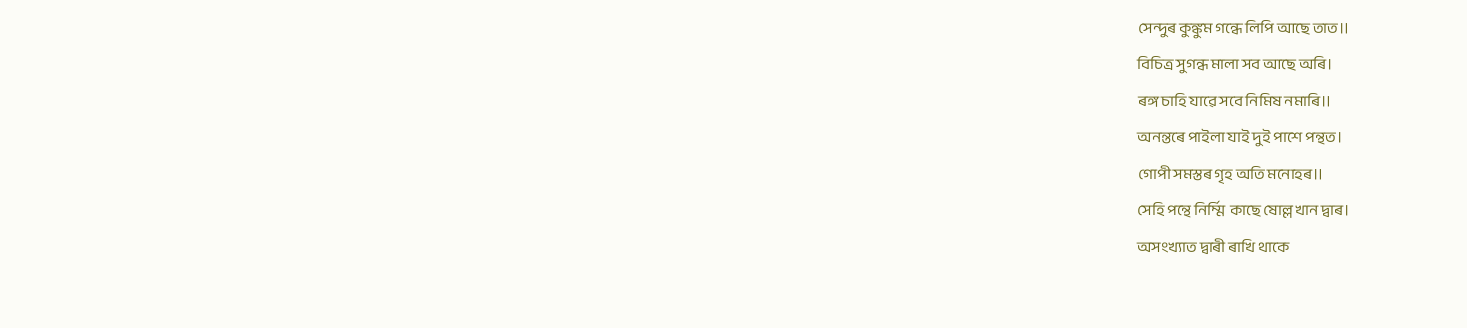সেন্দুৰ কুঙ্কুম গন্ধে লিপি আছে তাত॥
বিচিত্ৰ সুগন্ধ মালা সব আছে অৰি।
ৰঙ্গ চাহি যাৱে সবে নিমিষ নমাৰি॥
অনন্তৰে পাইলা যাই দুই পাশে পন্থত।
গোপী সমস্তৰ গৃহ অতি মনোহৰ॥
সেহি পন্থে নিৰ্ম্মি কাছে ষোল্ল খান দ্বাৰ।
অসংখ্যাত দ্বাৰী ৰাখি থাকে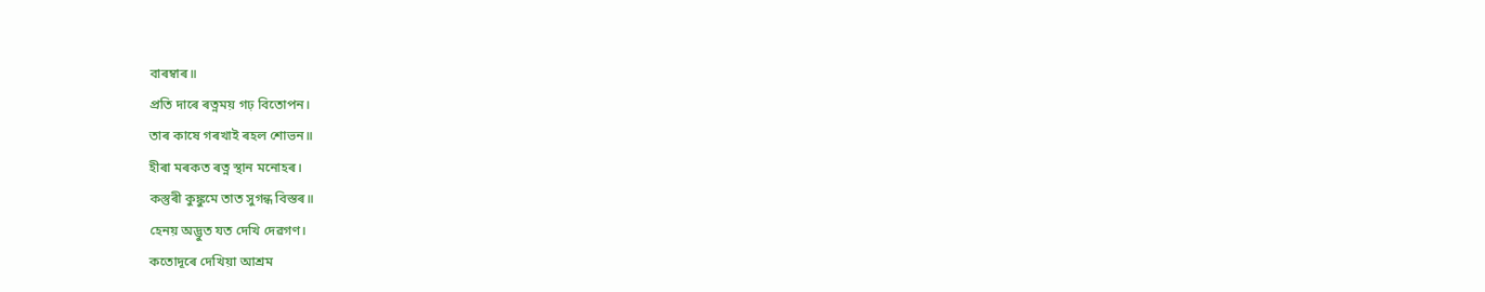বাৰম্বাৰ॥
প্ৰতি দাৰে ৰত্নময় গঢ় বিতোপন।
তাৰ কাষে গৰখাই ৰহল শোভন॥
হীৰা মৰকত ৰত্ন স্থান মনোহৰ।
কস্তুৰী কুঙ্কুমে তাত সুগন্ধ বিস্তৰ॥
হেনয় অদ্ভুত যত দেখি দেৱগণ।
কতোদূৰে দেখিয়া আশ্ৰম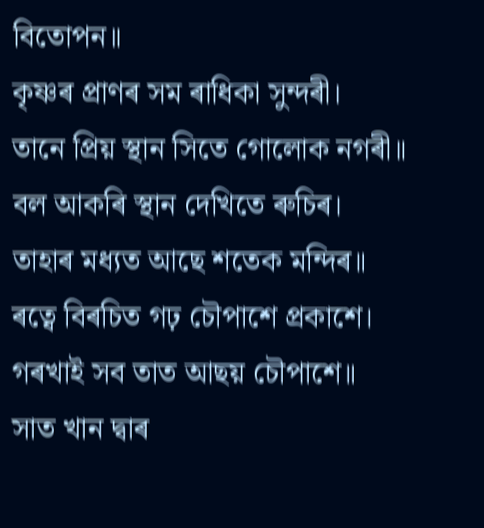বিতোপন॥
কৃষ্ণৰ প্ৰাণৰ সম ৰাধিকা সুন্দৰী।
তানে প্ৰিয় স্থান সিতে গোলোক নগৰী॥
বল আকৰি স্থান দেখিতে ৰুচিৰ।
তাহাৰ মধ্যত আছে শতেক মন্দিৰ॥
ৰত্বে বিৰচিত গঢ় চৌপাশে প্ৰকাশে।
গৰখাই সব তাত আছয় চৌপাশে॥
সাত খান দ্বাৰ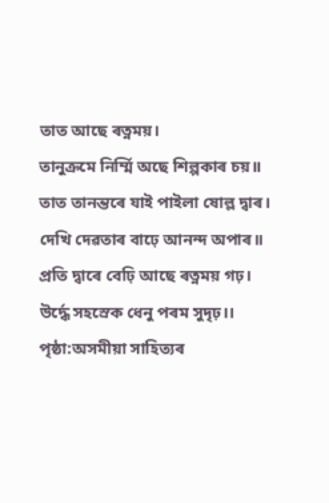তাত আছে ৰত্নময়।
তানুক্ৰমে নিৰ্ম্মি অছে শিল্পকাৰ চয়॥
তাত তানন্তৰে যাই পাইলা ষোল্ল দ্বাৰ।
দেখি দেৱতাৰ বাঢ়ে আনন্দ অপাৰ॥
প্ৰতি দ্বাৰে বেঢ়ি আছে ৰত্নময় গঢ়।
উৰ্দ্ধে সহস্ৰেক ধেনু পৰম সুদৃঢ়।।
পৃষ্ঠা:অসমীয়া সাহিত্যৰ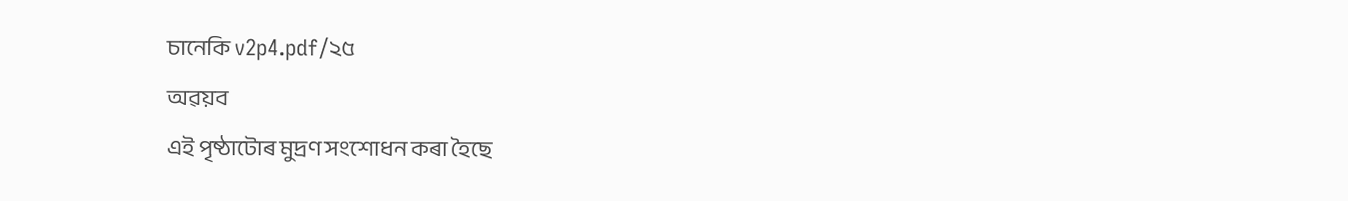চানেকি v2p4.pdf/২৫
অৱয়ব
এই পৃষ্ঠাটোৰ মুদ্ৰণ সংশোধন কৰা হৈছে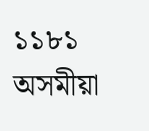১১৮১
অসমীয়া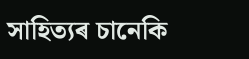সাহিত্যৰ চানেকি